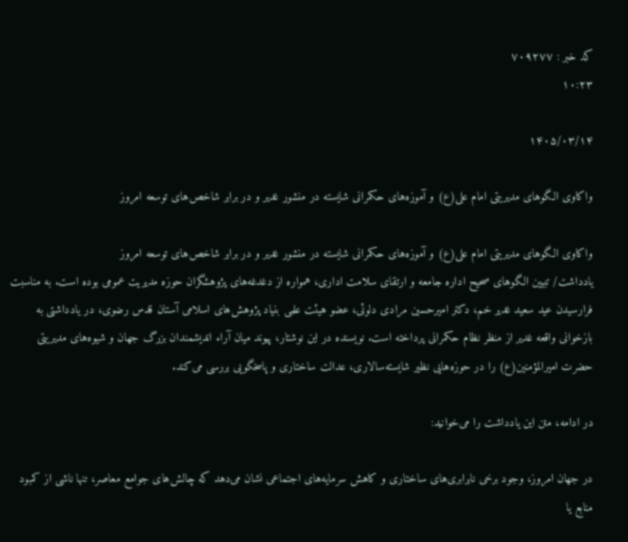کد خبر : ۷۰۹۲۷۷
۱۰:۲۳

۱۴۰۵/۰۳/۱۴

واکاوی الگوهای مدیریتی امام علی(ع) و آموزه‌های حکمرانی شایسته در منشور غدیر و در برابر شاخص‌های توسعه امروز

واکاوی الگوهای مدیریتی امام علی(ع) و آموزه‌های حکمرانی شایسته در منشور غدیر و در برابر شاخص‌های توسعه امروز
یادداشت/ تبیین الگوهای صحیح اداره جامعه و ارتقای سلامت اداری، همواره از دغدغه‌های پژوهشگران حوزه مدیریت عمومی بوده است. به مناسبت فرارسیدن عید سعید غدیر خم، دکتر امیرحسین مرادی دلوئی، عضو هیئت علمی بنیاد پژوهش‌های اسلامی آستان قدس رضوی، در یادداشتی به بازخوانی واقعه غدیر از منظر نظام حکمرانی پرداخته است. نویسنده در این نوشتار، پیوند میان آراء اندیشمندان بزرگ جهان و شیوه‌های مدیریتی حضرت امیرالمؤمنین(ع) را در حوزه‌هایی نظیر شایسته‌سالاری، عدالت ساختاری و پاسخگویی بررسی می‌کند.

در ادامه، متن این یادداشت را می‌خوانید:

در جهان امروز، وجود برخی نابرابری‌های ساختاری و کاهش سرمایه‌های اجتماعی نشان می‌دهد که چالش‌های جوامع معاصر، تنها ناشی از کمبود منابع یا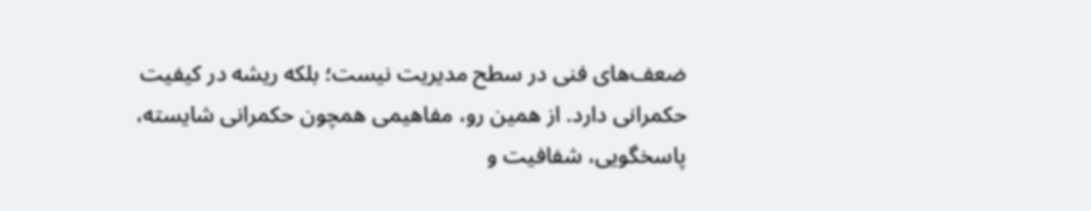ضعف‌های فنی در سطح مدیریت نیست؛ بلکه ریشه در کیفیت حکمرانی دارد. از همین رو، مفاهیمی همچون حکمرانی شایسته، پاسخگویی، شفافیت و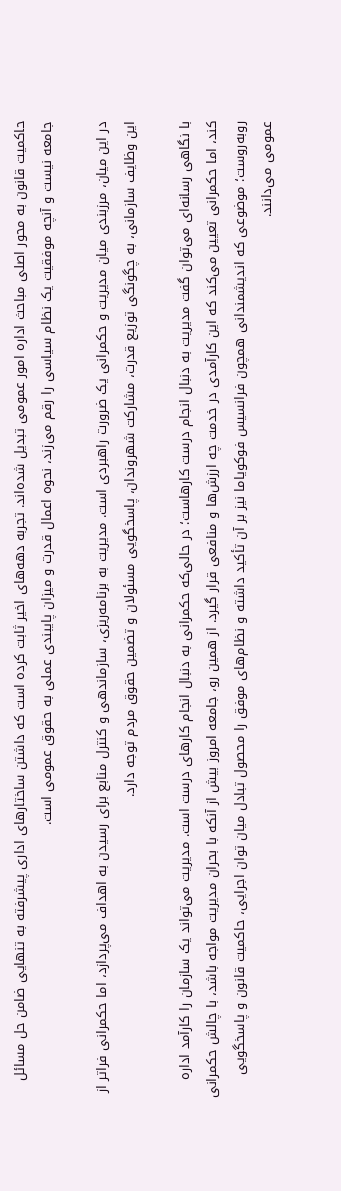حاکمیت قانون به محور اصلی مباحث اداره امور عمومی تبدیل شده‌اند. تجربه دهه‌های اخیر ثابت کرده است که داشتن ساختار‌های اداری پیشرفته به تنهایی ضامن حل مسائل جامعه نیست و آنچه موفقیت یک نظام سیاسی را رقم می‌زند، نحوه اعمال قدرت و میزان پایبندی عملی به حقوق عمومی است.

در این میان، مرزبندی میان مدیریت و حکمرانی یک ضرورت راهبردی است. مدیریت به برنامه‌ریزی، سازماندهی و کنترل منابع برای رسیدن به اهداف می‌پردازد، اما حکمرانی فراتر از این وظایف سازمانی، به چگونگی توزیع قدرت، مشارکت شهروندان، پاسخگویی مسئولان و تضمین حقوق مردم توجه دارد.

با نگاهی رسانه‌ای می‌توان گفت مدیریت به دنبال انجام درست کارهاست؛ در حالی‌که حکمرانی به دنبال انجام کار‌های درست است. مدیریت می‌تواند یک سازمان را کارآمد اداره کند، اما حکمرانی تعیین می‌کند که این کارآمدی در خدمت چه ارزش‌ها و منافعی قرار گیرد. از همین رو، جامعه امروز بیش از آنکه با بحران مدیریت مواجه باشد، با چالش حکمرانی روبه‌روست؛ موضوعی که اندیشمندانی همچون فرانسیس فوکویاما نیز بر آن تأکید داشته و نظام‌های موفق را محصول تبادل میان توان اجرایی، حاکمیت قانون و پاسخگویی عمومی می‌دانند.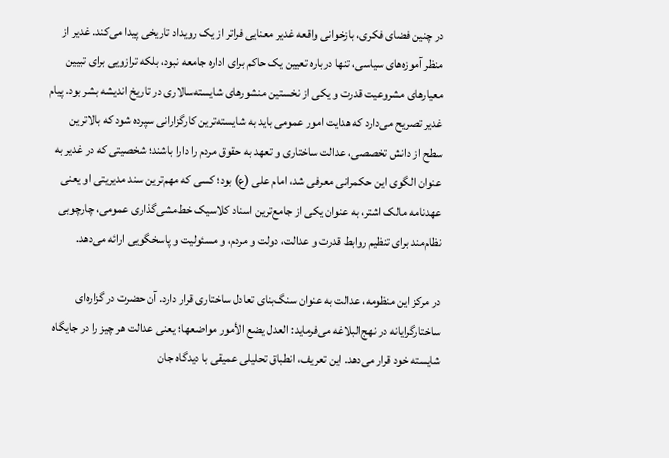در چنین فضای فکری، بازخوانی واقعه غدیر معنایی فراتر از یک رویداد تاریخی پیدا می‌کند. غدیر از منظر آموزه‌های سیاسی، تنها درباره تعیین یک حاکم برای اداره جامعه نبود، بلکه ترازویی برای تبیین معیار‌های مشروعیت قدرت و یکی از نخستین منشور‌های شایسته‌سالاری در تاریخ اندیشه بشر بود. پیام غدیر تصریح می‌دارد که هدایت امور عمومی باید به شایسته‌ترین کارگزارانی سپرده شود که بالاترین سطح از دانش تخصصی، عدالت ساختاری و تعهد به حقوق مردم را دارا باشند؛ شخصیتی که در غدیر به عنوان الگوی این حکمرانی معرفی شد، امام علی (ع) بود؛ کسی که مهم‌ترین سند مدیریتی او یعنی عهدنامه مالک اشتر، به عنوان یکی از جامع‌ترین اسناد کلاسیک خط‌مشی‌گذاری عمومی، چارچوبی نظام‌مند برای تنظیم روابط قدرت و عدالت، دولت و مردم، و مسئولیت و پاسخگویی ارائه می‌دهد.

در مرکز این منظومه، عدالت به عنوان سنگ‌بنای تعادل ساختاری قرار دارد. آن حضرت در گزاره‌ای ساختارگرایانه در نهج‌البلاغه می‌فرماید: العدل یضع الأمور مواضعها؛ یعنی عدالت هر چیز را در جایگاه شایسته خود قرار می‌دهد. این تعریف، انطباق تحلیلی عمیقی با دیدگاه جان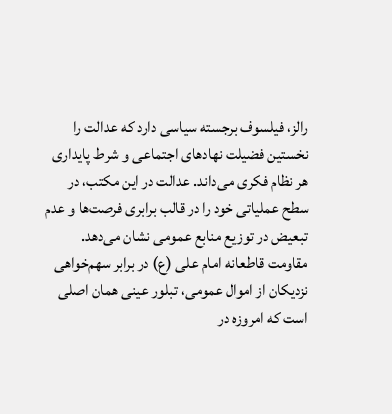رالز، فیلسوف برجسته سیاسی دارد که عدالت را نخستین فضیلت نهاد‌های اجتماعی و شرط پایداری هر نظام فکری می‌داند. عدالت در این مکتب، در سطح عملیاتی خود را در قالب برابری فرصت‌ها و عدم تبعیض در توزیع منابع عمومی نشان می‌دهد. مقاومت قاطعانه امام علی (ع) در برابر سهم‌خواهی نزدیکان از اموال عمومی، تبلور عینی همان اصلی است که امروزه در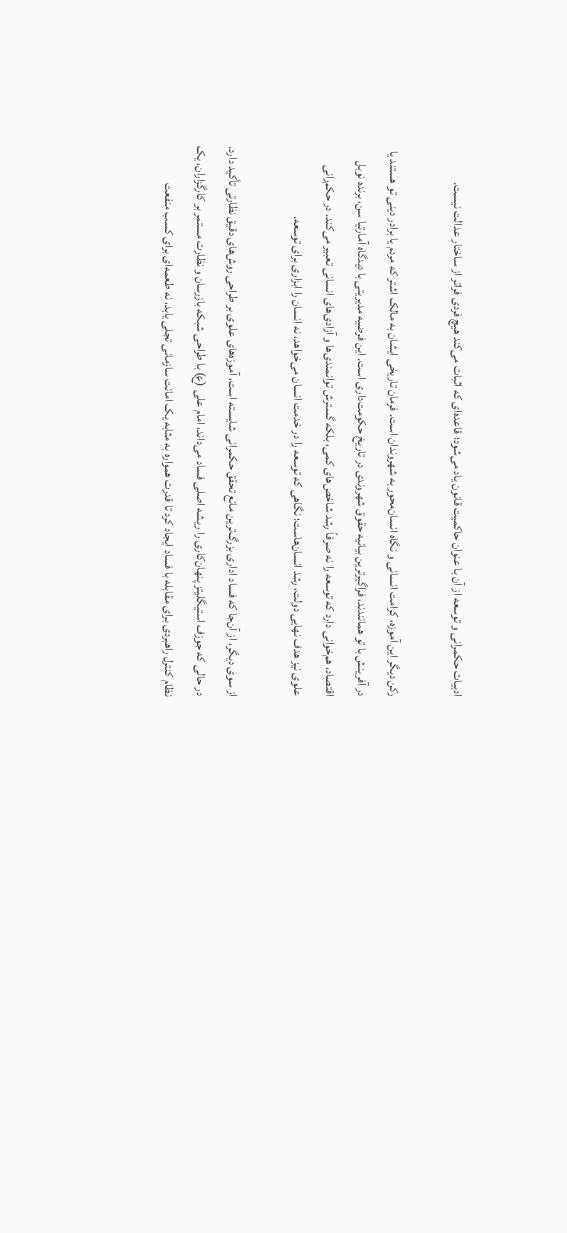ادبیات حکمرانی و توسعه از آن با عنوان حاکمیت قانون یاد می‌شود؛ قاعده‌ای که اثبات می‌کند هیچ فردی فراتر از ساختار عدالت نیست.

رکن دیگر این آموزه، کرامت انسانی و نگاه انسان‌محور به شهروندان است. فرمان تاریخی ایشان به مالک اشتر که مردم یا برادر دینی تو هستند یا در آفرینش با تو همانندند، فراگیرترین بیانیه حقوق شهروندی در تاریخ حکومت‌داری است. این فرضیه مدیریتی با دیدگاه آمارتیا سن، برنده نوبل اقتصاد، هم‌خوانی دارد که توسعه را نه صرفاً رشد شاخص‌های کمی، بلکه گسترش توانمندی‌ها و آزادی‌های انسانی تعبیر می‌کند. در حکم‌رانی علوی نیز هدف نهایی دولت، رشد انسان‌هاست؛ نگاهی که توسعه را در خدمت انسان می‌خواهد، نه انسان را ابزاری برای توسعه.

از سوی دیگر، از آن‌جا که فساد اداری بزرگ‌ترین مانع تحقق حکمرانی شایسته است، آموزه‌های علوی بر طراحی روش‌های دقیق نظارتی تأکید دارد. در حالی که جوزف استیگلیتز پنهان‌کاری را ریشه اصلی فساد می‌داند، امام علی (ع) با طراحی شبکه بازرسان و نظارت مستمر بر کارگزاران، یک نظام کنترل راهبردی برای مقابله با فساد ایجاد کرد تا قدرت همواره به مثابه یک امانت سازمانی تجلی یابد، نه طعمه‌ای برای کسب منفعت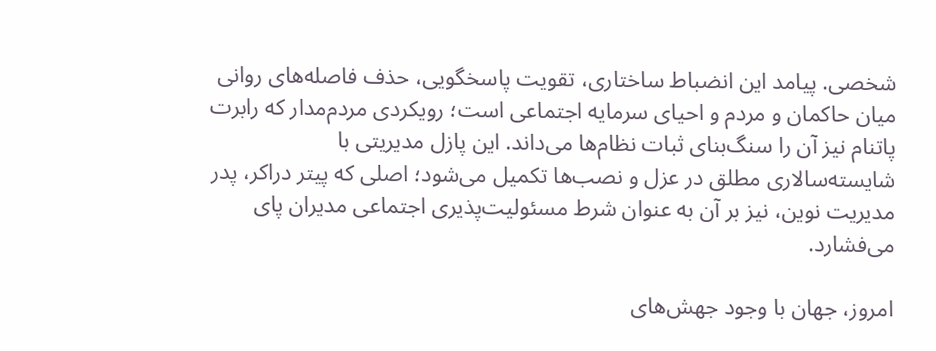شخصی. پیامد این انضباط ساختاری، تقویت پاسخگویی، حذف فاصله‌های روانی میان حاکمان و مردم و احیای سرمایه اجتماعی است؛ رویکردی مردم‌مدار که رابرت پاتنام نیز آن را سنگ‌بنای ثبات نظام‌ها می‌داند. این پازل مدیریتی با شایسته‌سالاری مطلق در عزل و نصب‌ها تکمیل می‌شود؛ اصلی که پیتر دراکر، پدر مدیریت نوین، نیز بر آن به عنوان شرط مسئولیت‌پذیری اجتماعی مدیران پای می‌فشارد.

امروز، جهان با وجود جهش‌های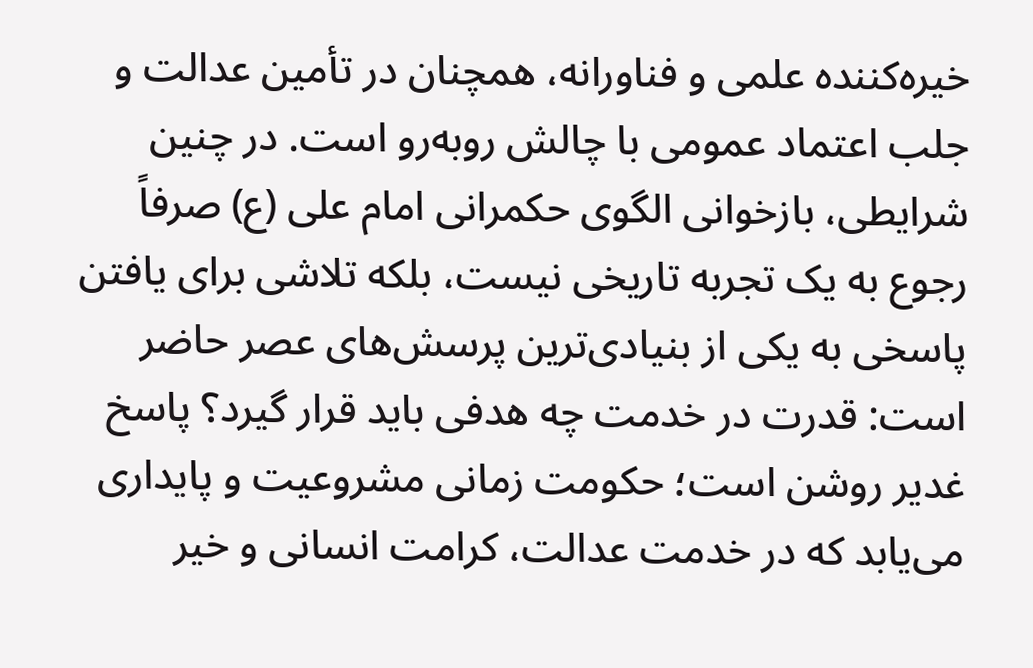خیره‌کننده علمی و فناورانه، همچنان در تأمین عدالت و جلب اعتماد عمومی با چالش رو‌به‌رو است. در چنین شرایطی، بازخوانی الگوی حکمرانی امام علی (ع) صرفاً رجوع به یک تجربه تاریخی نیست، بلکه تلاشی برای یافتن پاسخی به یکی از بنیادی‌ترین پرسش‌های عصر حاضر است: قدرت در خدمت چه هدفی باید قرار گیرد؟ پاسخ غدیر روشن است؛ حکومت زمانی مشروعیت و پایداری می‌یابد که در خدمت عدالت، کرامت انسانی و خیر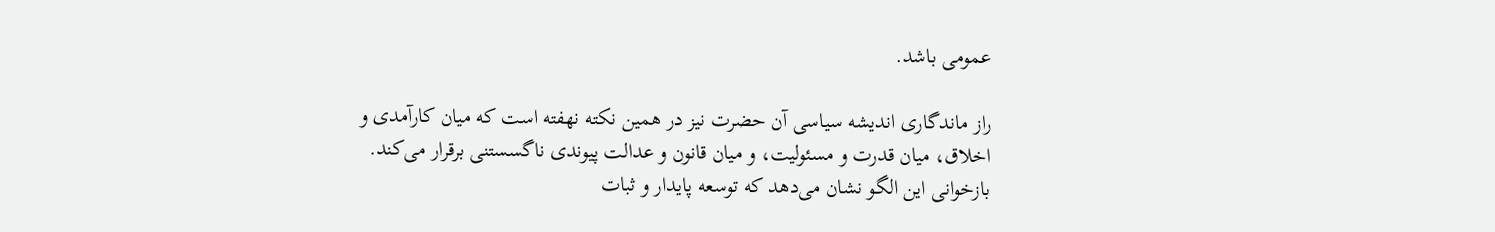عمومی باشد.

راز ماندگاری اندیشه سیاسی آن حضرت نیز در همین نکته نهفته است که میان کارآمدی و اخلاق، میان قدرت و مسئولیت، و میان قانون و عدالت پیوندی ناگسستنی برقرار می‌کند. بازخوانی این الگو نشان می‌دهد که توسعه پایدار و ثبات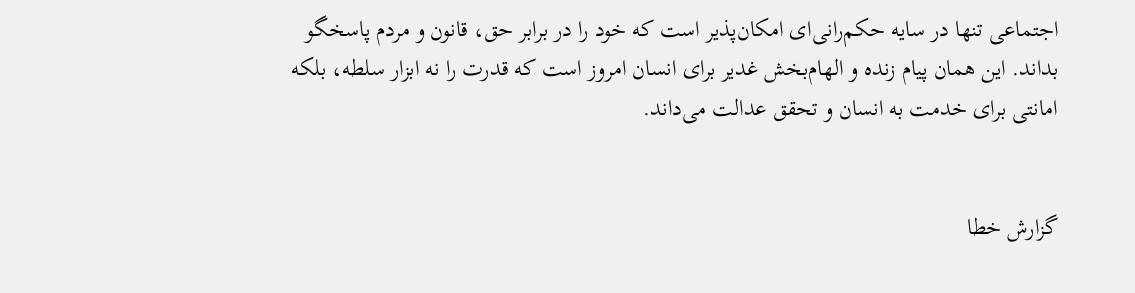اجتماعی تنها در سایه حکم‌رانی‌ای امکان‌پذیر است که خود را در برابر حق، قانون و مردم پاسخگو بداند. این همان پیام زنده و الهام‌بخش غدیر برای انسان امروز است که قدرت را نه ابزار سلطه، بلکه امانتی برای خدمت به انسان و تحقق عدالت می‌داند.


گزارش خطا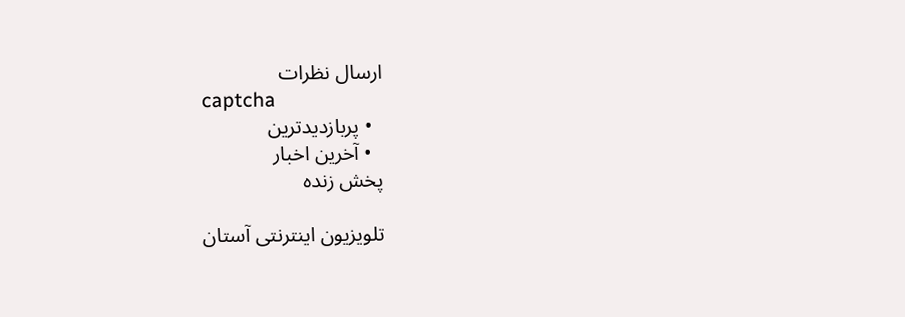ارسال نظرات
captcha
  • پربازدیدترین
  • آخرین اخبار
پخش زنده

تلویزیون اینترنتی آستان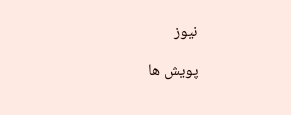نیوز

پویش ها